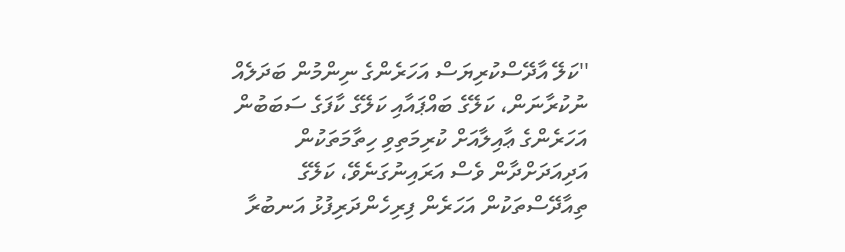''ކަލޭ އާދޭސްކުރިޔަސް އަހަރެންގެ ނިންމުން ބަދަލެއް ނުކުރާނަން، ކަލޭގެ ބައްޕައާއި ކަލޭގެ ކާފަގެ ސަބަބުން އަހަރެންގެ ޢާއިލާއަށް ކުރިމަތިވި ހިތާމަތަކުން އަދިއަދަށްދާން ވެސް އަރައިނުގަނެވޭ، ކަލޭގެ ތިއާދޭސްތަކުން އަހަރެން ފިރިހެންދަރިފުޅު އަނބުރާ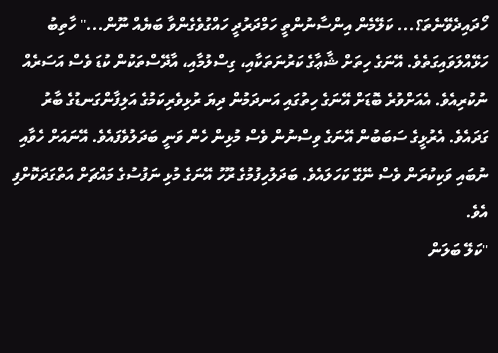ހޯދައިދެވޭނެތަ؟... ކަލޭމެން އިންސާނުންތީ ހަމްދަރުދީ ހައްގުވެގެންވާ ބަޔެއް ނޫން...'' ހާތިބު ހަޅޭއްލަވައިގަތެވެ. އޭނަގެ ހިތަށް ޝާޢާގެ ކަރުނަތަކާއި، ގިސްލުމާއި، އާދޭސްތަކުން ކުޑަ ވެސް އަސަރެއް ނުކުރިއެވެ. އެއަށްވުރެ ބޮޑަށް އޭނަގެ ހިތުގައި އަނދަމުން ދިޔަ ރުޅިވެރިކަމުގެ އަލިފާންގަނޑުގެ ބާރު ގަދައެވެ. އެރުޅީގެ ސަބަބުން އޭނަގެ ވިސްނުން ވެސް މުޅިން ހެން ވަނީ ބަދަލުވެފައެވެ. އޭނައަށް ހެވާއި ނުބައި ވަކިކުރަން ވެސް ނޭގޭ ކަހަލައެވެ. ބަދަލުހިފުމުގެ ރޫހު އޭނަގެ މުޅި ނަފުސުގެ މައްޗަށް އަތްގަދަކޮށްފި އެވެ.
''ކަލޭ ބަލަން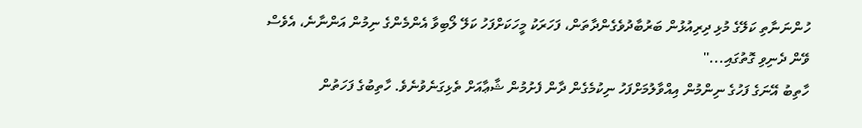ހުންނަނާތި ކަލޭގެ މުޅި ދިރިއުޅުން ބަރުބާދުވެގެންދާތަން، ފަހަރަކު މީހަކަށްފަހު ކަލޭ ލޯބިވާ އެންމެންގެ ނިމުން އަންނާނެ، އެވެސް ވޭން ދެނިވި ގޮތުގައި...''
ހާތިބު އޭނަގެ ފަހުގެ ނިންމުން އިއްވާލުމަށްފަހު ނިކުމެގެން ދާން ފެށުމުން ޝާޢާއަށް ތެޅިގަނެވުނެވެ. ހާތިބުގެ ފަހަތުން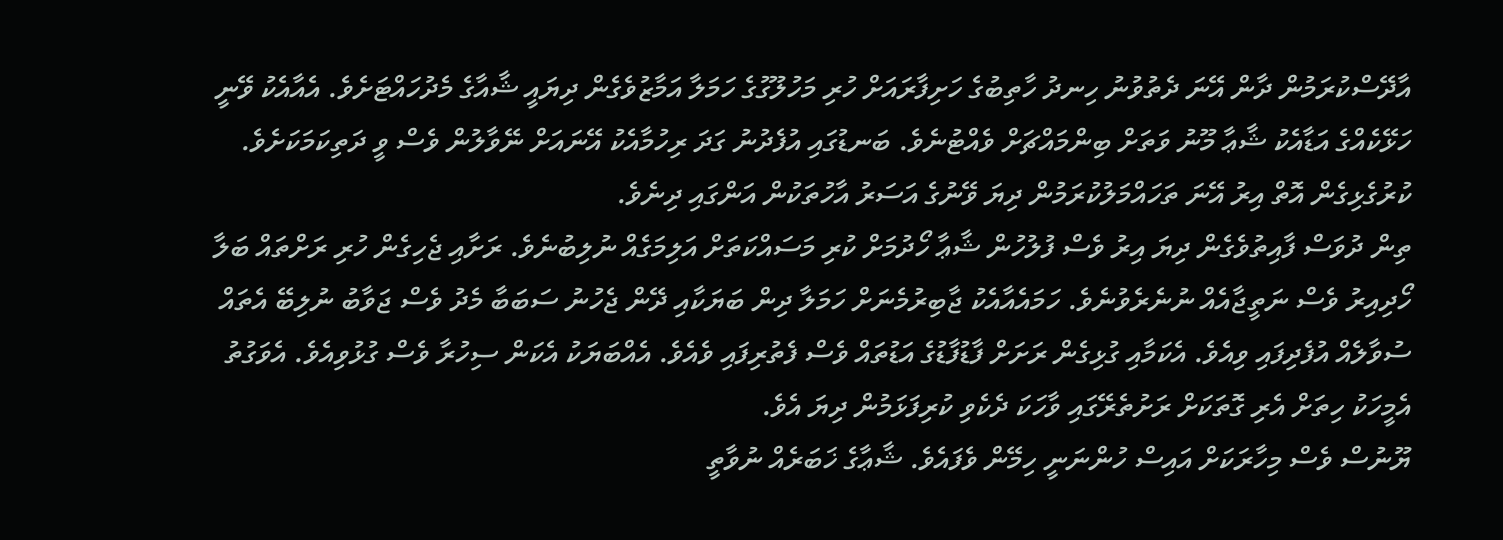އާދޭސްކުރަމުން ދާން އޭނަ ދެތުވުނު ހިނދު ހާތިބުގެ ހަށިފާރައަށް ހުރި މަހުލޫގުގެ ހަމަލާ އަމާޒުވެގެން ދިޔައީ ޝާއާގެ މެދުހައްޓަށެވެ. އެއާއެކު ވޭނީ ހަޅޭކެއްގެ އަޑާއެކު ޝާޢާ މޫނު ވަތަށް ބިންމައްޗަށް ވެއްޓުނެވެ. ބަނޑުގައި އުފެދުނު ގަދަ ރިހުމާއެކު އޭނައަށް ނޭވާލުން ވެސް ވީ ދަތިކަމަކަށެވެ. ކުރުގެޅިގެން އޮތް އިރު އޭނަ ތަހައްމަލުކުރަމުން ދިޔަ ވޭނުގެ އަސަރު އާހުތަކުން އަންގައި ދިނެވެ.
ތިން ދުވަސް ފާއިތުވެގެން ދިޔަ އިރު ވެސް ފުލުހުން ޝާޢާ ހޯދުމަށް ކުރި މަސައްކަތަށް އަލިމަގެއް ނުލިބުނެވެ. ރަށާއި ޖެހިގެން ހުރި ރަށްތައް ބަލާ ހޯދިއިރު ވެސް ނަތީޖާއެއް ނުނެރެވުނެވެ. ހަމައެއާއެކު ޖާބިރުމެނަށް ހަމަލާ ދިން ބަޔަކާއި ދޭން ޖެހުނު ސަބަބާ މެދު ވެސް ޖަވާބު ނުލިބޭ އެތައް ސުވާލެއް އުފެދިފައި ވިއެވެ. އެކަމާއި ގުޅިގެން ރަށަށް ފާޑުފާޑުގެ އަޑުތައް ވެސް ފެތުރިފައި ވެއެވެ. އެއްބަޔަކު އެކަން ސިހުރާ ވެސް ގުޅުވިއެވެ. އެވަގުތު އެމީހަކު ހިތަށް އެރި ގޮތަކަށް ރަށުތެރޭގައި ވާހަކަ ދެކެވި ކުރިފަޅަމުން ދިޔަ އެވެ.
ޔޫނުސް ވެސް މިހާރަކަށް އައިސް ހުންނަނީ ހިމޭން ވެފައެވެ. ޝާޢާގެ ޚަބަރެއް ނުވާތީ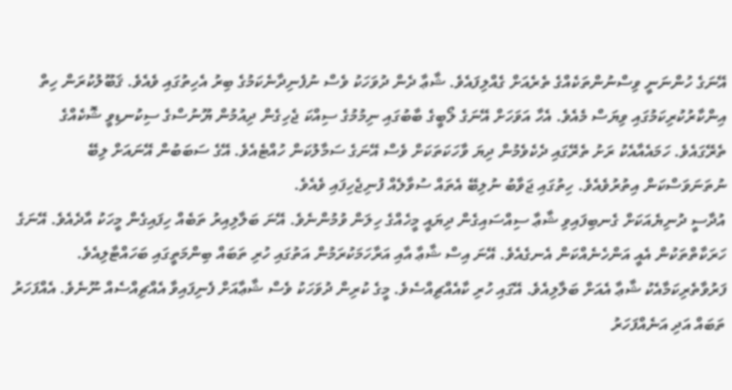އޭނަގެ ހުންނަނީ ވިސްނުންތަކެއްގެ ތެރެއަށް ގެއްލިފައެވެ. ޝާޢާ ދެން ދުވަހަކު ވެސް ނުފެނިދާނެކަމުގެ ބިރު އެހިތުގައި ވެއެވެ. ޤަބޫލުކުރަން ހިތް އިންކާރުކުރިކަމުގައި ވިޔަސް މެއެވެ. އެހާ އަވަހަށް އޭނަގެ ލޯބީގެ ބާބުގައި ނިމުމުގެ ސިއްކަ ޖެހިގެން ދިއުމުން ޔޫނުސްގެ ސިކުނޑިވީ ޝޮކެއްގެ ތެރޭގައެވެ. ހަމައެއާއެކު ރަށު ތެރޭގައި ދެކެވެމުން ދިޔަ ވާހަކަތަކަށް ވެސް އޭނަގެ ސަމާލުކަން ހުއްޓެއެވެ. އޭގެ ސަބަބުން އޭނައަށް ލިބޭ ނުތަނަވަސްކަން އިތުރުވެއެވެ. ހިތުގައި ޖަވާބު ނުލިބޭ އެތައް ސުވާލެއް ފުނިޖެހިފައި ވެއެވެ.
އުދާސީ ދުނިޔެއަކަށް ގެނބިފައިވި ޝާޢާ ސިއްސައިގެން ދިޔައީ މީހެއްގެ ހިލަން ވުމުންނެވެ. އޭނަ ބަލާލިއިރު ތަބެއް ހިފައިގެން މީހަކު އާދެއެވެ. އޭނަގެ ހަރަކާތްތަކުން އެއީ އަންހެނެއްކަން އެނގެއެވެ. އޭނަ އިސް ޝާޢާ އާއި އަރާހަމަކުރަމުން އަތުގައި ހުރި ތަބައް ބިންމަތީގައި ބަހައްޓާލިއެވެ. ފަރުވާތެރިކަމާއެކު ޝާޢާ އެއަށް ބަލާލިއެވެ. އޭގައި ހުރި ކާއެއްޗިއްސެވެ. މީގެ ކުރިން ދުވަހަކު ވެސް ޝާޢާއަށް ފެނިފައިވާ އެއްޗިއްސެއް ނޫނެވެ. އެއްފަހަރު ތަބައް އަދި އަނެއްފަހަރު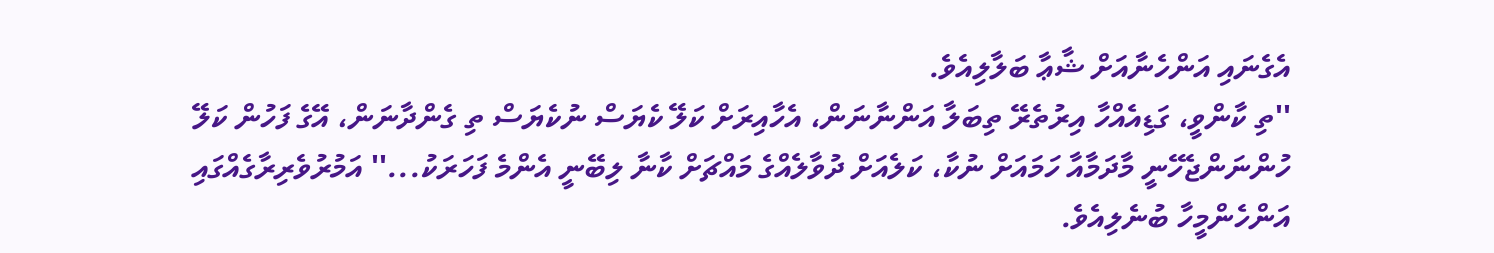އެގެނައި އަންހެނާއަށް ޝާޢާ ބަލާލިއެވެ.
''ތި ކާންވީ، ގަޑިއެއްހާ އިރުތެރޭ ތިބަލާ އަންނާނަން، އެހާއިރަށް ކަލޭ ކެޔަސް ނުކެޔަސް ތި ގެންދާނަން، އޭގެ ފަހުން ކަލޭ ހުންނަންޖެހޭނީ މާދަމާއާ ހަމައަށް ނުކާ، ކަލެއަށް ދުވާލެއްގެ މައްޗަށް ކާނާ ލިބޭނީ އެންމެ ފަހަރަކު...'' އަމުރުވެރިރާގެއްގައި އަންހެންމީހާ ބުނެލިއެވެ.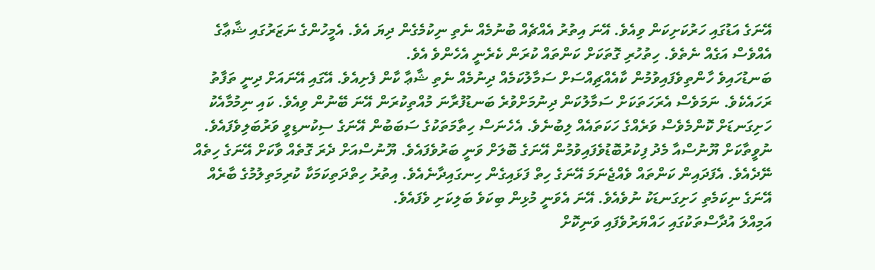އޭނަގެ އަޑުގައި ހަރުކަށިކަން ވިއެވެ. އޭނަ އިތުރު އެއްޗެއް ބުނުމެއް ނެތި ނިކުމެގެން ދިޔަ އެވެ. އެމީހުންގެ ނަޒަރުގައި ޝާޢާގެ އެއްވެސް އަގެއް ނެތެވެ. ހިތުހުރި ގޮތަކަށް ކަންތައް ކުރަން ކެރެނީ އެހެންވެ އެވެ.
ބަނޑުހައިވެ ހާންތިވެފައިވުމުން ކާއެއްޗިއްސަށް ސަމާލުކަމެއް ދިނުމެއް ނެތި ޝާޢާ ކާން ފެށިއެވެ. އޭގައި އޭނައަށް ދިނީ ތަފާތު ރަހައެކެވެ. ނަމަވެސް އެރަހަތަކަށް ސަމާލުކަން ދިނުމަށްވުރެ ބަނޑުފުރާނަ މުއްތިކުރަން އޭނަ ބޭނުން ވިއެވެ. ކައި ނިމުމާއެކު ހަށިގަނޑަށް ކޮންމެވެސް ވަރެއްގެ ހަކަތައެއް ލިބުނެވެ. އެހެނަސް ހިތާމަތަކުގެ ސަބަބުން އޭނަގެ ސިކުނޑިވީ ވަރުބަލިވެފައެވެ. ނުވީތާކަށް ޔޫނުސްއާ މެދު ފިކުރުބޮޑުވެފައިވުމުން އޭނަގެ ބޮލަށް ވަނީ ބަރުވެފައެވެ. ޔޫނުސްއަށް ދެރަ ގޮތެއް ވާކަށް އޭނަގެ ހިތެއް ނޭދެއެވެ. އެފަދައިން ކަންތައް ވެއްޖެނަމަ އޭނަގެ ހިތް ފަޅައިގެން ހިނގައިދާނެއެވެ. އިތުރު ހިތްދަތިކަމަކާ ކުރިމަތިލުމުގެ ބާރެއް އޭނަގެ ނިކަމެތި ހަށިގަނޑަކު ނުވެއެވެ. އޭނަ އެވަނީ މުޅިން ބިކަވެ ބަލިކަށި ވެފައެވެ.
އަމިއްލަ އުދާސްތަކުގައި ހައްޔަރުވެފައި ވަނިކޮށް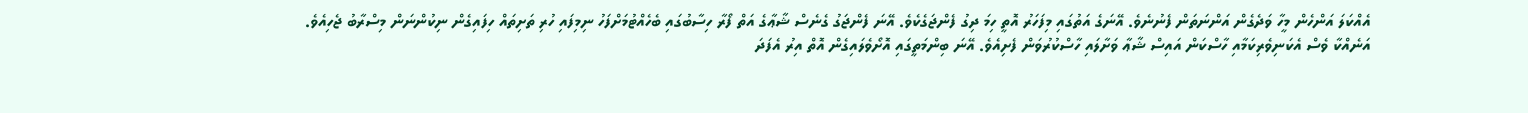އެއްކަލަ އަންހެން މީހާ ވަދެގެން އަންނަތަން ފެނުނެވެ. އޭނަގެ އަތުގައި މިފަހަރު އޮތީ ހިމަ ދިގު ފެންޖަގެކެވެ. އޭނަ ފެންޖަގު ގެނެސް ޝާޢާގެ އަތް ފޯރާ ހިސާބުގައި ބެހެއްޓުމަށްފަހު ނިމިފައި ހުރި ތަށިތައް ހިފައިގެން ނިކުންނަން މިސްރާބު ޖެހިއެވެ.
އަނެއްކާ ވެސް އެކަނިވެރިކަމާއި ހާސްކަން އައިސް ޝާޢާ ވަށާލައި ހާސްކުރުވަން ފެށިއެވެ. އޭނަ ބިންމަތީގައި އޮށޯވެލައިގެން އޮތް އިރު އެފަދަ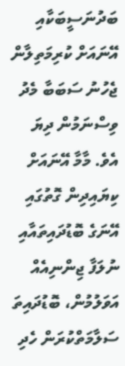ބަދުނަސީބަކާއި އޭނައަށް ކުރިމަތިލާން ޖެހުނު ސަބަބާ މެދު ވިސްނަމުން ދިޔަ އެވެ. މާމާ އޭނައަށް ކިޔައިދިން ގޮތުގައި އޭނަގެ ބޮޑުދައިތައާއި ނުލަފާ ޖިންނިއެއް އަވަލުމުން، ބޮޑުދައިތަ ސަލާމަތްކުރަން ހެދި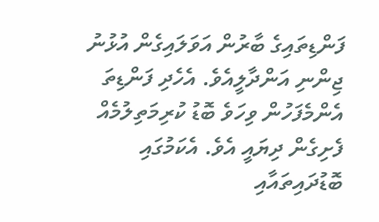ފަންޑިތައިގެ ބާރުން އަވަލައިގެން އުޅުނު ޖިންނި އަންދާލީއެވެ. އެހެދި ފަންޑިތަ އެންމެފަހުން ވިހަވެ ބޮޑު ކުރިމަތިލުމެއް ފެށިގެން ދިޔައީ އެވެ. އެކަމުގައި ބޮޑުދައިތައާއި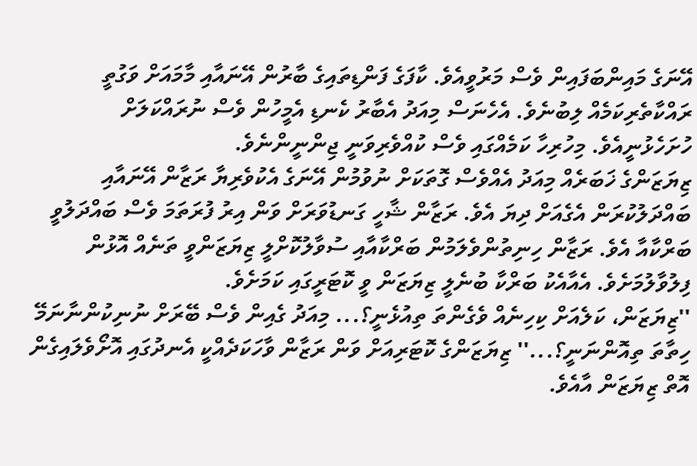އޭނަގެ މައިންބަފައިން ވެސް މަރުވީއެވެ. ކާފަގެ ފަންޑިތައިގެ ބާރުން އޭނައާއި މާމައަށް ވަގުތީ ރައްކާތެރިކަމެއް ލިބުނެވެ. އެހެނަސް މިއަދު އެބާރު ކެނޑި އެމީހުން ވެސް ނުރައްކަލަށް ހުށަހެޅުނީއެވެ. މިހުރިހާ ކަމެއްގައި ވެސް ކުއްވެރިވަނީ ޖިންނީންނެވެ.
ޒިޔަޒަންގެ ޚަބަރެއް މިއަދު އެއްވެސް ގޮތަކަށް ނުވުމުން އޭނަގެ އެކުވެރިޔާ ރަޒާން އޭނައާއި ބައްދަލުކުރަން އެގެއަށް ދިޔަ އެވެ. ރަޒާން ޝާހީ ގަނޑުވަރަށް ވަން އިރު ފުރަތަމަ ވެސް ބައްދަލުވީ ބަރްކާއާ އެވެ. ރަޒާން ހިނިތުންވެލަމުން ބަރްކާއާއި ސުވާލުކޮށްލީ ޒިޔަޒަންވީ ތަނެއް އޮޅުން ފިލުވާލުމަށެވެ. އެއާއެކު ބަރްކާ ބުނެލީ ޒިޔަޒަން ވީ ކޮޓަރީގައި ކަމަށެވެ.
''ޒިޔަޒަން، ކަލެއަށް ކިހިނެއް ވެގެންތަ ތިއުޅެނީ؟... މިއަދު ގެއިން ވެސް ބޭރަށް ނުނިކުންނާނަމޭ ހިތާތަ ތިއޮންނަނީ؟...'' ޒިޔަޒަންގެ ކޮޓަރިއަށް ވަން ރަޒާން ވާހަކަދެއްކީ އެނދުގައި އޮށޯވެލައިގެން އޮތް ޒިޔަޒަން އާއެވެ.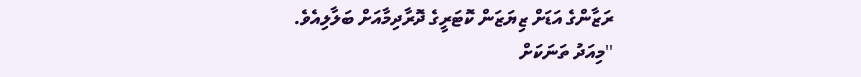ރަޒާންގެ އަޑަށް ޒިޔަޒަން ކޮޓަރީގެ ދޮރާދިމާއަށް ބަލާލިއެވެ.
''މިއަދު ތަނަކަށް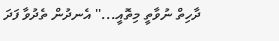ދާހިތް ނުވާތީ މިތޮއީ...'' އެނދުން ތެދުވާ ފަދަ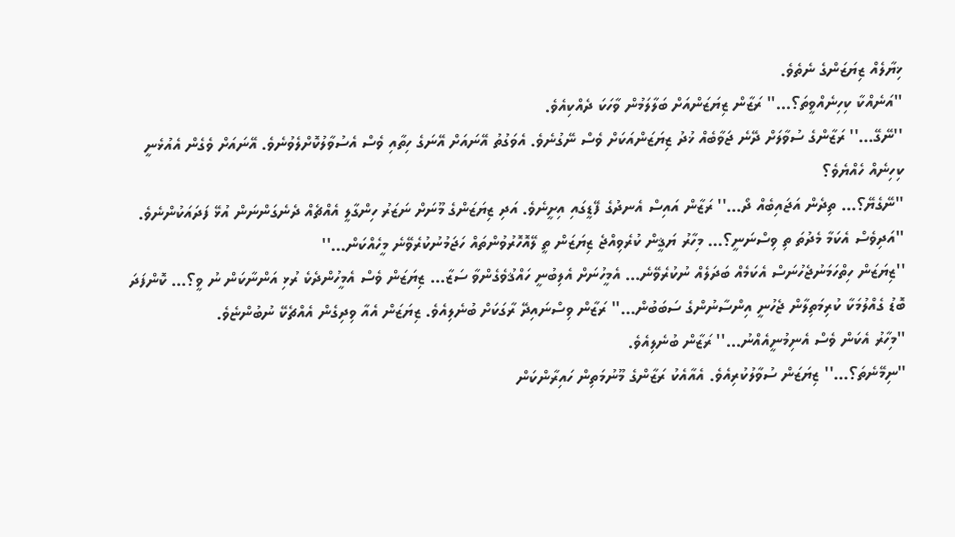ޚިޔާލެއް ޒިޔަޒަންގެ ނެތެވެ.
''އަނެއްކާ ކިހިނެއްވީތަ؟...'' ރަޒާން ޒިޔަޒަންއަށް ބަލާލަމުން ވާހަކަ ދެއްކިއެވެ.
''ނޭގޭ...'' ރަޒާންގެ ސުވާލަށް ދޭނެ ޖަވާބެއް ޚުދު ޒިޔަޒަންއަކަށް ވެސް ނޭގުނެވެ. އެވަގުތު އޭނައަށް އޭނަގެ ހިތާއި ވެސް އެސުވާލުކޮށްލެވުނެވެ. އޭނައަށް ވެގެން އެއުޅެނީ ކިހިނެއް ހެއްޔެވެ؟
''ނޭގެޔޭ؟... ތިދެން އަޖައިބެއް ދޯ...'' ރަޒާން އައިސް އެނދުގެ ފޭޑީގައި އިށީނެވެ. އަދި ޒިޔަޒަންގެ މޫނަށް ނަޒަރު ހިންގާލީ އެއްޗެއް ދެނެގަންނަން އުޅޭ ފަދައަކުންނެވެ. ''އަދިވެސް އެކަމާ މެދުތަ ތި ވިސްނަނީ؟... މިހާރު ޔަޤީން ކުރެވިއްޖެ ޒިޔަޒަން ތީ ލޭއޮހޮރުވުންތައް ހަޖަމުނުކުރެވޭނެ މީހެއްކަން...''
''ޒިޔަޒަން ހިތްހަމަނުޖެހުނަސް އެކަމެއް ބަދަލެއް ނުކުރެވޭނެ... އެމީހުނަށް އެލިބުނީ ހައްޤުވެގެންވާ ސަޒާ... ޒިޔަޒަން ވެސް އެމީހުންދެކެ ރުޅި އަންނާކަން ނު ވީ؟... ކޮންފަދަ ބޮޑު ގެއްލުމަކާ ކުރިމަތިލާން ޖެހުނީ އިންސާނުންގެ ސަބަބުން...'' ރަޒާން ވިސްނައިދޭ ރާގަކަށް ބުނެލިއެވެ. ޒިޔަޒަން އެއާ ވިދިގެން އެއްޗެކޭ ނުބުންޏެވެ.
''މިހާރު އެކަން ވެސް އެނިމުނީއެއްނު...'' ރަޒާން ބުނެލިއެވެ.
''ނިމޭނެތަ؟...'' ޒިޔަޒަން ސުވާލުކުރިއެވެ. އެއާއެކު ރަޒާންގެ މޫނުމަތިން ހައިރާންކަން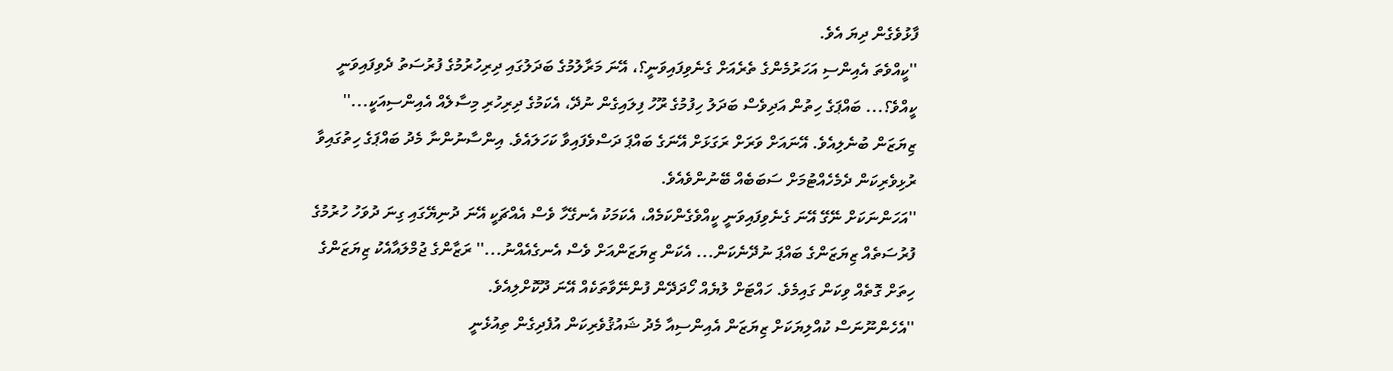ފާޅުވެގެން ދިޔަ އެވެ.
''ކީއްވެތަ އެއިންސި އަހަރުމެންގެ ތެރެއަށް ގެނެވިފައިވަނީ؟، އޭނަ މަރާލުމުގެ ބަދަލުގައި ދިރިހުރުމުގެ ފުރުސަތު ދެވިފައިވަނީ ކީއްވެ؟... ބައްޕަގެ ހިތުން އަދިވެސް ބަދަލު ހިފުމުގެ ރޫހު ފިލައިގެން ނުދޭ، އެކަމުގެ ދިރިހުރި މިސާލެއް އެއިންސިއަކީ...'' ޒިޔަޒަން ބުނެލިއެވެ. އޭނައަށް ވަރަށް ރަގަޅަށް އޭނަގެ ބައްޕަ ދަސްވެފައިވާ ކަހަލައެވެ. އިންސާނުންނާ މެދު ބައްޕަގެ ހިތުގައިވާ ރުޅިވެރިކަން ދެމެހެއްޓުމަށް ސަބަބެއް ބޭނުންވެއެވެ.
''އަހަންނަކަށް ނޭގޭ އޭނަ ގެނެވިފައިވަނީ ކީއްވެގެންކަމެއް، އެކަމަކު އެނގޭހާ ވެސް އެއްޗަކީ އޭނަ ދުނިޔޭގައި ގިނަ ދުވަހު ހުރުމުގެ ފުރުސަތެއް ޒިޔަޒަންގެ ބައްޕަ ނުދޭނެކަން... އެކަން ޒިޔަޒަންއަށް ވެސް އެނގެއެއްނު...'' ރަޒާންގެ ޖުމްލައާއެކު ޒިޔަޒަންގެ ހިތަށް ގޮތެއް ވިކަން ގައިމެވެ. ހައްޓަށް ލުޔެއް ހޯދަދޭން ފުންނޭވާތަކެއް އޭނަ ދޫކޮށްލިއެވެ.
''އެހެންނޫނަސް ކުއްލިޔަކަށް ޒިޔަޒަން އެއިންސިއާ މެދު ޝައުޤުވެރިކަން އުފެދިގެން ތިއުޅެނީ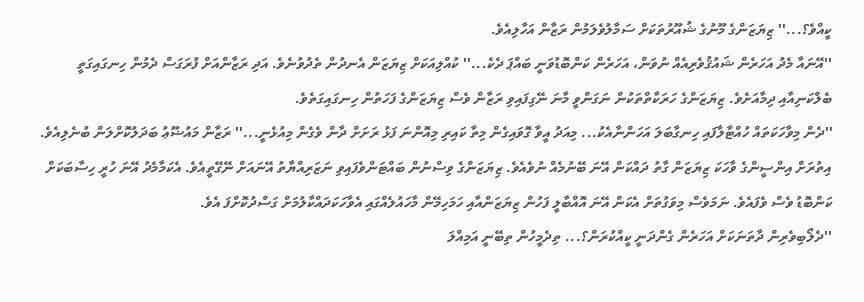ކީއްވެ؟...'' ޒިޔަޒަންގެ މޫނުގެ ޝުއޫރުތަކަށް ސަމާލުވެލަމުން ރަޒާން އަހާލިއެވެ.
''އޭނައާ މެދު އަހަރެން ޝައުޤުވެރިއެއް ނުވަން، އަހަރެން ކަންބޮޑުވަނީ ބައްޕަ ދެކެ...'' ކުއްލިއަކަށް ޒިޔަޒަން އެނދުން ތެދުވުނެވެ. އަދި ރަޒާންއަށް ފުރަގަސް ދެމުން ހިނގައިގަތީ ބެލްކަނިއާއި ދިމާއަށެވެ. ޒިޔަޒަންގެ ހަރަކާތްތަކުން ނަގަންވީ މާނަ ނޭގިފައިވި ރަޒާން ވެސް ޒިޔަޒަންގެ ފަހަތުން ހިނގައިގަތެވެ.
''ދެން މިވާހަކަތައް ހުއްޓާލާފައި ހިނގާބަލަ އަހަންނާއެކު... މިއަދު އީވާ ގޮވައިގެން މިތާ ކައިރި މިއޮންނަ ފަޅު ރަށަށް ދާން ވެގެން މިއުޅެނީ...'' ރަޒާން މައުޟޫޢު ބަދަލުކޮށްލަން ބުނެލިއެވެ. އިތުރަށް އިންސީންގެ ވާހަކަ ޒިޔަޒަން ގާތު ދައްކަން އޭނަ ބޭނުމެއް ނުވެއެވެ. ޒިޔަޒަންގެ ވިސްނުން ބައްޓަންވެފައިވި ނަޒަރިއްޔާތު އޭނައަށް ނޭގޭތީއެވެ. އެކަމާމެދު އޭނަ ހުރީ ހިސާބަކަށް ކަންބޮޑު ވެސް ވެފައެވެ. ނަމަވެސް މިވަގުތަށް އެކަން އޭނަ އޮއްބާލީ ފަހުން ޒިޔަޒަންއާއި ހަމަހިމޭން މާހައުލެއްގައި އެވާހަކަދައްކާލުމަށް ގަސްދުކޮށްފަ އެވެ.
''ދެލޯބިވެރިން ދާތަނަކަށް އަހަރެން ގެންދަނީ ކީއްކުރަން؟... ތިދެމީހުން ތިބޭނީ އަމިއްލަ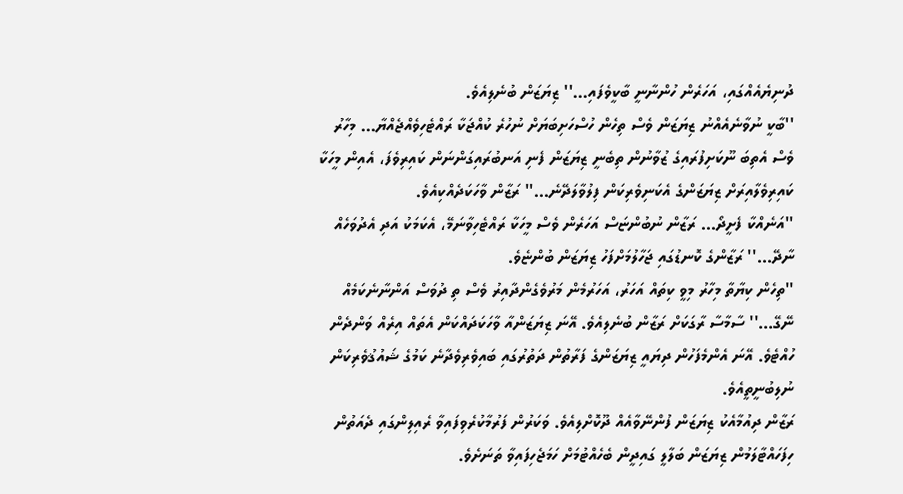ދުނިޔެއެއްގައި، އަހަރެން ހުންނާނީ ބާކީވެފައި...'' ޒިޔަޒަން ބުނެލިއެވެ.
''ބާކީ ނުވާނެއެއްނު ޒިޔަޒަން ވެސް ތިހެން ހުސްހަށިބަޔަށް ނުހުރެ ކުއްޖަކާ ރައްޓެހިވެއްޖެއްޔާ... މިހާރު ވެސް އެތިބަ ނޫކަށިފުރައިގެ ޒުވާނުން ތިބެނީ ޒިޔަޒަން ފެނި އަނބުރައިގަންނަން ކައިރިވެފަ، އެއިން މީހަކާ ކައިރިވެލާއިރަށް ޒިޔަޒަންގެ އެކަނިވެރިކަން ފިލުވާލަދޭނެ...'' ރަޒާން ވާހަކަދެއްކިއެވެ.
''އަނެއްކާ ފެށީދޯ... ރަޒާން ނުބުންޏަސް އަހަރެން ވެސް މީހަކާ ރައްޓެހިވާނަމޭ، އެކަމަކު އަދި އެދުވަހެއް ނާދޭ...'' ރަޒާންގެ ކޮނޑުގައި ޖަހާލުމަށްފަހު ޒިޔަޒަން ބުންޏެވެ.
''ތިހެން ކިޔާތާ މިހާރު މިވީ ކިތައް އަހަރު، އަހަރުމެން މަރުވެގެންދާއިރު ވެސް ތި ދުވަސް އަންނާނެކަމެއް ނޭގޭ...'' ސާމާސާ ރާގަކަށް ރަޒާން ބުނެލިއެވެ. އޭނަ ޒިޔަޒަންއާ ވާހަކަދައްކަން އެތައް އިރެއް ވަންދެން ހުއްޓެވެ. އޭނަ އެންމެފަހުން ދިޔައީ ޒިޔަޒަންގެ ފަރާތުން ދަތުރުގައި ބައިވެރިވެދާނެ ކަމުގެ ޝައުޤުވެރިކަން ނުލިބުނީތީއެވެ.
ރަޒާން ދިއުމާއެކު ޒިޔަޒަން ފުންނޭވާއެއް ދޫކޮށްލިއެވެ. ވަކަރުން ފަރުމާކުރެވިފައިވާ ރެއިލިންގައި ދެއަތުން ހިފަހައްޓާލަމުން ޒިޔަޒަން ބަލާލީ ގައިދީން ބެހެއްޓުމަށް ހަމަޖެހިފައިވާ ތަނަށެވެ.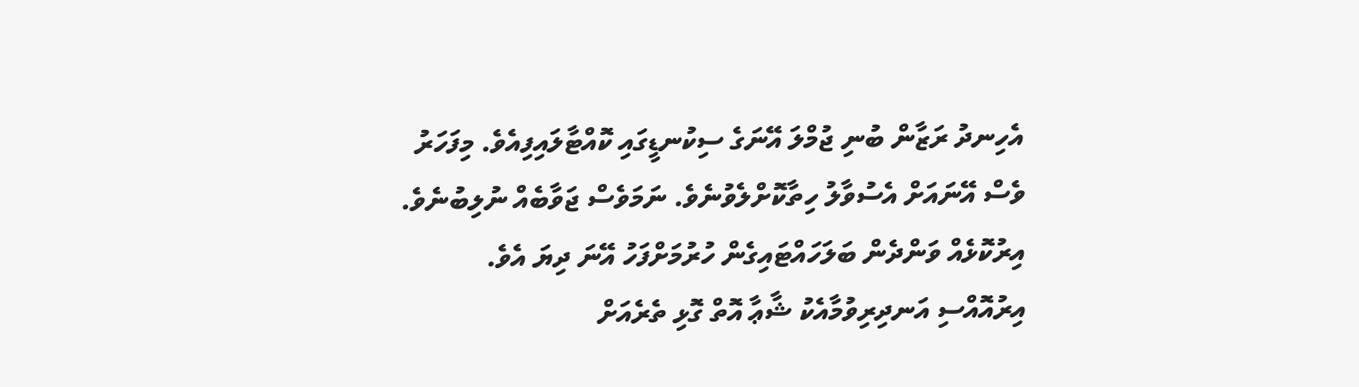އެހިނދު ރަޒާން ބުނި ޖުމްލަ އޭނަގެ ސިކުނޑީގައި ކޮއްޓާލައިފިއެވެ. މިފަހަރު ވެސް އޭނައަށް އެސުވާލު ހިތާކޮށްލެވުނެވެ. ނަމަވެސް ޖަވާބެއް ނުލިބުނެވެ. އިރުކޮޅެއް ވަންދެން ބަލަހައްޓައިގެން ހުރުމަށްފަހު އޭނަ ދިޔަ އެވެ.
އިރުއޮއްސި އަނދިރިވުމާއެކު ޝާޢާ އޮތް ގޮޅި ތެރެއަށް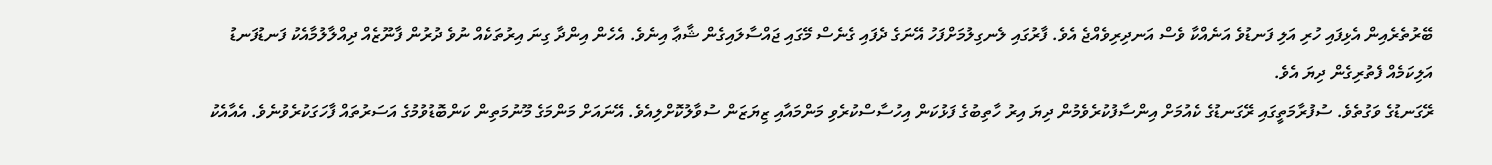ބޭރުތެރެއިން އެޅިފައި ހުރި އަލި ފަނޑުވެ އަނެއްކާ ވެސް އަނދިރިވެއްޖެ އެވެ. ފާރުގައި ލެނގިލުމަށްފަހު އޭނަގެ ދެފައި ގެނެސް މޭގައި ޖައްސާލައިގެން ޝާޢާ އިނެވެ. އެހެން އިންދާ ގިނަ އިރުތަކެއް ނުވެ ދުރުން ފާނޫޒެއް ދިއްލާލުމާއެކު ފަނޑުފަނޑު އަލިކަމެއް ފެތުރިގެން ދިޔަ އެވެ.
ރޭގަނޑުގެ ވަގުތެވެ. ސުފުރާމަތީގައި ރޭގަނޑުގެ ކެއުމަށް އިންސާފުކުރެވެމުން ދިޔަ އިރު ހާތިބުގެ ފަޅުކަން އިހުސާސްކުރެވި މަންމައާއި ޒިޔަޒަން ސުވާލުކޮށްލިއެވެ. އޭނައަށް މަންމަގެ މޫނުމަތިން ކަންބޮޑުވުމުގެ އަސަރުތައް ފާހަގަކުރެވުނެވެ. އެއާއެކު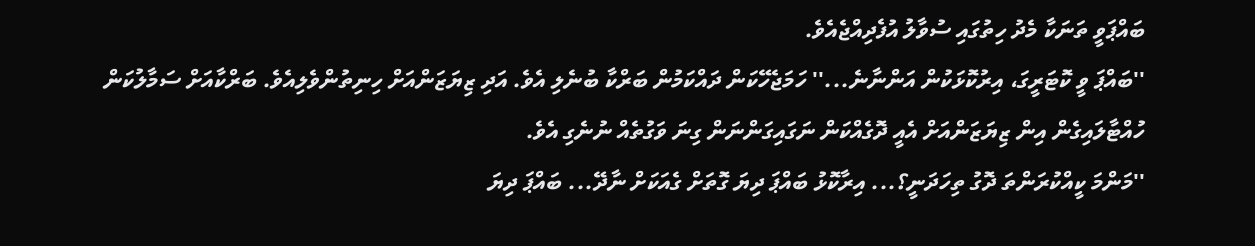ބައްޕަވީ ތަނަކާ މެދު ހިތުގައި ސުވާލު އުފެދިއްޖެއެވެ.
''ބައްޕަ ވީ ކޮޓަރީގަ، އިރުކޮޅަކުން އަންނާނެ...'' ހަމަޖެހޭކަން ދައްކަމުން ބަރްކާ ބުނެލި އެވެ. އަދި ޒިޔަޒަންއަށް ހިނިތުންވެލިއެވެ. ބަރްކާއަށް ސަމާލުކަން ހުއްޓާލައިގެން އިން ޒިޔަޒަންއަށް އެއީ ދޮގެއްކަން ނަގައިގަންނަން ގިނަ ވަގުތެއް ނުނެގި އެވެ.
''މަންމަ ކީއްކުރަންތަ ދޮގު ތިހަދަނީ؟... އިރާކޮޅު ބައްޕަ ދިޔަ ގޮތަށް ގެއަކަށް ނާދޭ... ބައްޕަ ދިޔަ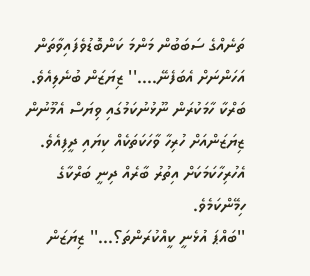ތަނެއްގެ ސަބަބުން މަންމަ ކަންބޮޑުވެފައިވާތަން އަހަންނަށް އެބަފެނޭ....'' ޒިޔަޒަން ބުނެލިއެވެ. ބަރްކާ ހާމަކުރަން ނޫޅުނުކަމުގައި ވިޔަސް އެމޫނުން ޒިޔަޒަންއަށް ހުރިހާ ވާހަކަތަކެއް ކިޔައި ދީފިއެވެ. އެހުރިހާކަމަކަށް އިތުރު ބާރެއް ދިނީ ބަރްކާގެ ހިމޭންކަމެވެ.
''ބައްޕަ އުޅެނީ ކީއްކުރަންތަ؟...'' ޒިޔަޒަން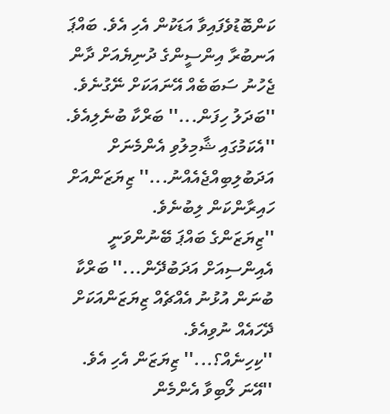ކަންބޮޑުވެފައިވާ އަޑަކުން އެހި އެވެ. ބައްޕަ އަނބުރާ އިންސީންގެ ދުނިޔެއަށް ދާން ޖެހުނު ސަބަބެއް އޭނައަކަށް ނޭގުނެވެ.
''ބަދަލު ހިފަން...'' ބަރްކާ ބުނެލިއެވެ.
''އެކަމުގައި ޝާމިލުވި އެންމެނަށް އަދަބުލިބިއްޖެއެއްނު...'' ޒިޔަޒަންއަށް ހައިރާންކަން ލިބުނެވެ.
''ޒިޔަޒަންގެ ބައްޕަ ބޭނުންވަނީ އެއިންސިއަށް އަދަބުދޭން...'' ބަރްކާ ބުނަން އުޅުނު އެއްޗެއް ޒިޔަޒަންއަކަށް ދޭހައެއް ނުވިއެވެ.
''ކިހިނެއް؟...'' ޒިޔަޒަން އެހި އެވެ.
''އޭނަ ލޯބިވާ އެންމެން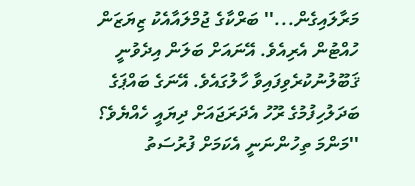މަރާލައިގެން...'' ބަރްކާގެ ޖުމްލައާއެކު ޒިޔަޒަން ހުއްޓުން އެރިއެވެ. އޭނައަށް ބަލަން އިދެވުނީ ޤަބޫލުނުކުރެވިފައިވާ ހާލުގައެވެ. އޭނަގެ ބައްޕަގެ ބަދަލުހިފުމުގެ ރޫހު އެދަރަޖައަށް ދިޔައީ ހެއްޔެވެ؟
''މަންމަ ތިހުންނަނީ އެކަމަށް ފުރުސަތު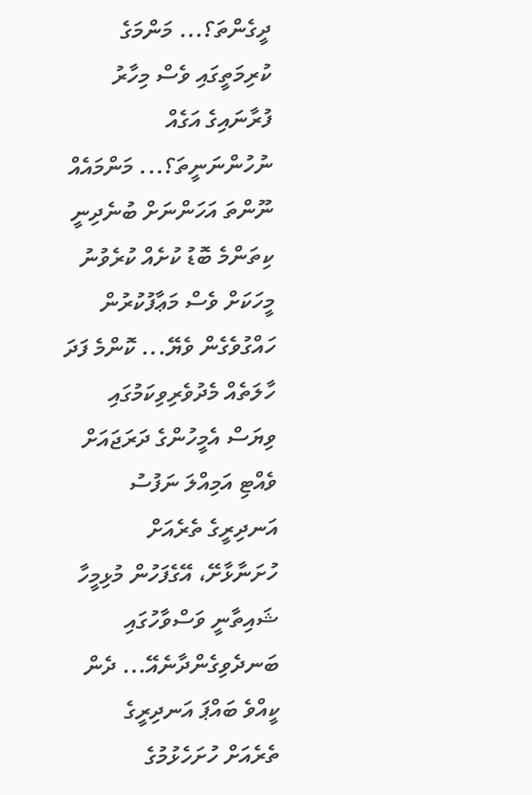ދީގެންތަ؟... މަންމަގެ ކުރިމަތީގައި ވެސް މިހާރު ފުރާނައިގެ އަގެއް ނުހުންނަނީތަ؟... މަންމައެއް ނޫންތަ އަހަންނަށް ބުނެދިނީ ކިތަންމެ ބޮޑު ކުށެއް ކުރެވުނު މީހަކަށް ވެސް މަޢާފުކުރުން ހައްގުވެގެން ވެޔޭ... ކޮންމެ ފަދަ ހާލަތެއް މެދުވެރިވިކަމުގައި ވިޔަސް އެމީހުންގެ ދަރަޖައަށް ވެއްޓި އަމިއްލަ ނަފުސު އަނދިރީގެ ތެރެއަށް ހުށަނާޅާށޭ، އޭގެފަހުން މުޅިމީހާ ޝައިތާނީ ވަސްވާހުގައި ބަނދެވިގެންދާނެއޭ... ދެން ކީއްވެ ބައްޕަ އަނދިރީގެ ތެރެއަށް ހުށަހެޅުމުގެ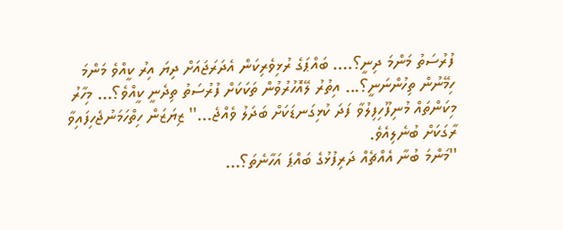ފުރުސަތު މަންމަ ދިނީ؟.... ބައްޕަގެ ރުޅިވެރިކަން އެދަރަޖައަށް ދިޔަ އިރު ކީއްވެ މަންމަ ހިމޭނުން ތިހުންނަނީ؟... އިތުރު ލޭއޮހުރުވުން ތަކަކަށް ފުރުސަތު ތިދެނީ ކީއްވެ؟... މިހާރު މިކަންތައް މުނިފޫހިފިލުވާ ފަދަ ކުޅިގަނޑަކަށް ބަދަލު ވެއްޖެ...'' ޒިޔަޒަން ހިތްހަމަނުޖެހިފައިވާ ރާގަކަށް ބުނެލިއެވެ.
''މަންމަ ބުނާ އެއްޗެއް ދަރިފުޅުގެ ބައްޕަ އަހާނެތަ؟...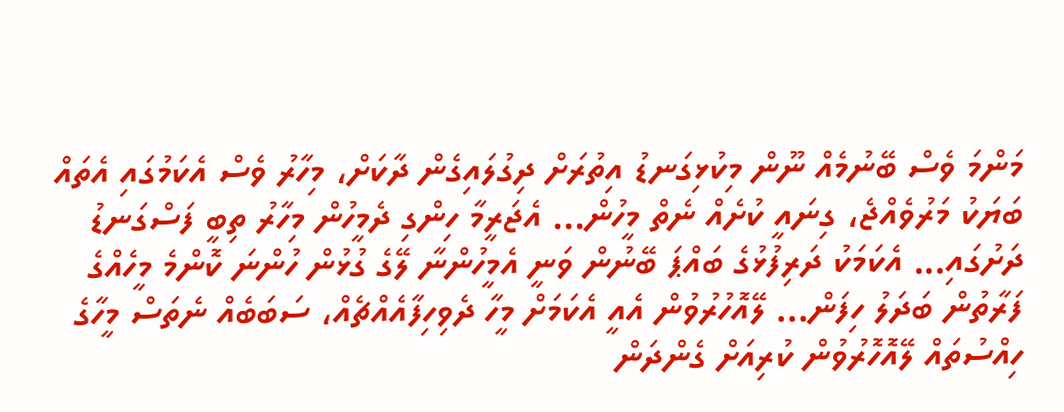މަންމަ ވެސް ބޭނުމެއް ނޫން މިކުޅިގަނޑު އިތުރަށް ދިގުލައިގެން ދާކަށް، މިހާރު ވެސް އެކަމުގައި އެތައް ބަޔަކު މަރުވެއްޖެ، ގިނައީ ކުށެއް ނެތް މީހުން... އެޖަރީމާ ހިންގި ދެމީހުން މިހާރު ތިބީ ފަސްގަނޑު ދަށުގައި... އެކަމަކު ދަރިފުޅުގެ ބައްޕަ ބޭނުން ވަނީ އެމީހުންނާ ލޭގެ ގުޅުން ހުންނަ ކޮންމެ މީހެއްގެ ފަރާތުން ބަދަލު ހިފަން... ލޭއޮހުރުވުން އެއީ އެކަމަށް މީހާ ދެވިހިފާއެއްޗެއް، ސަބަބެއް ނެތަސް މީހާގެ ހިއްސުތައް ލޭއޮހޮރުވުން ކުރިއަށް ގެންދަން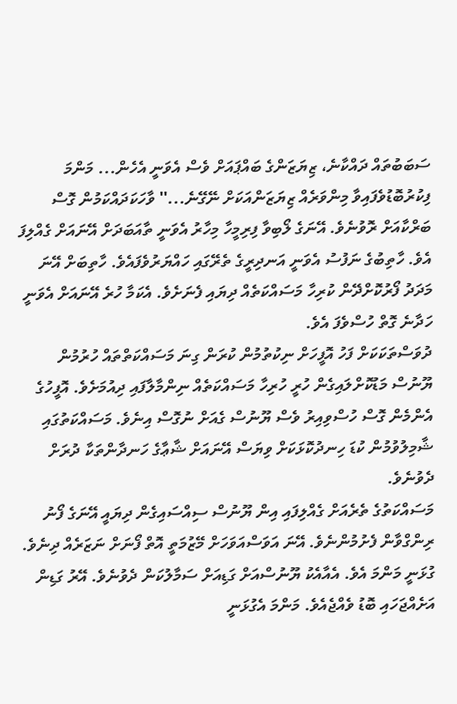ސަބަބުތައް ދައްކާނެ، ޒިޔަޒަންގެ ބައްޕައަށް ވެސް އެވަނީ އެހެން... މަންމަ ފިކުރުބޮޑުވެފައިވާ މިންވަރެއް ޒިޔަޒަންއަކަށް ނޭގޭނެ...'' ވާހަކަދައްކަމުން ގޮސް ބަރްކާއަށް ރޮވުނެވެ. އޭނަގެ ލޯބިވާ ފިރިމީހާ މިހާރު އެވަނީ ތާއަބަދަށް އޭނައަށް ގެއްލިފަ އެވެ. ހާތިބުގެ ނަފުސު އެވަނީ އަނދިރީގެ ތެރޭގައި ހައްޔަރުވެފައެވެ. ހާތިބަށް އޭނަ މަދަދު ފޯރުކޮށްދޭން ކުރިހާ މަސައްކަތެއް ދިޔައި ފެނަށެވެ. އެކަމާ ހުރެ އޭނައަށް އެވަނީ ހަދާނެ ގޮތް ހުސްވެފަ އެވެ.
ދުވަސްތަކަކަށް ފަހު އޮފީހަށް ނިކުތުމުން ކުރަން ގިނަ މަސައްކަތްތައް ހުރުމުން ޔޫނުސް މަޑުކޮށްލައިގެން ހުރީ ހުރިހާ މަސައްކަތެއް ނިންމާލާފައި ދިއުމަށެވެ. އޮފީހުގެ އެންމެން ގޮސް ހުސްވިއިރު ވެސް ޔޫނުސް ގެއަށް ނުގޮސް އިނެވެ. މަސައްކަތުގައި ޝާމިލުވުމުން ކުޑަ ހިނދުކޮޅަކަށް ވިޔަސް އޭނައަށް ޝާޢާގެ ހަނދާންތަކާ ދުރަށް ދެވުނެވެ.
މަސައްކަތުގެ ތެރެއަށް ގެއްލިފައި އިން ޔޫނުސް ސިއްސައިގެން ދިޔައީ އޭނަގެ ފޯނު ރިންގްވާން ފެށުމުންނެވެ. އޭނަ އަވަސްއަވަހަށް މޭޒުމަތީ އޮތް ފޯނަށް ނަޒަރެއް ދިނެވެ. ގުޅަނީ މަންމަ އެވެ. އެއާއެކު ޔޫނުސްއަށް ގަޑިއަށް ސަމާލުކަން ދެވުނެވެ. އޭރު ގަޑިން އަށެއްޖަހައި ބޮޑު ވެއްޖެއެވެ. މަންމަ އެގުޅަނީ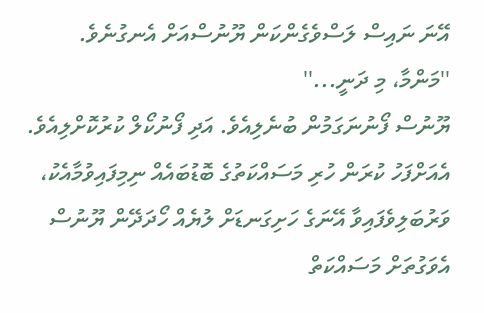އޭނަ ނައިސް ލަސްވެގެންކަން ޔޫނުސްއަށް އެނގުނެވެ.
''މަންމާ، މި ދަނީ...''
ޔޫނުސް ފޯނުނަގަމުން ބުނެލިއެވެ. އަދި ފޯނުކޯލް ކުރުކޮށްލިއެވެ. އެއަށްފަހު ކުރަން ހުރި މަސައްކަތުގެ ބޮޑުބައެއް ނިމިފައިވުމާއެކު، ވަރުބަލިވެފައިވާ އޭނަގެ ހަށިގަނޑަށް ލުޔެއް ހޯދަދޭން ޔޫނުސް އެވަގުތަށް މަސައްކަތް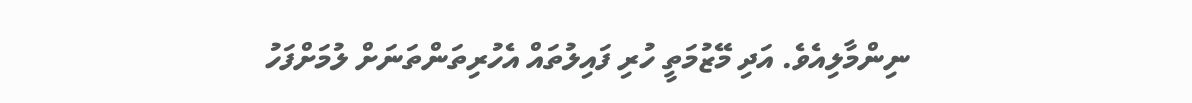ނިންމާލިއެވެ. އަދި މޭޒުމަތީ ހުރި ފައިލުތައް އެހުރިތަންތަނަށް ލުމަށްފަހު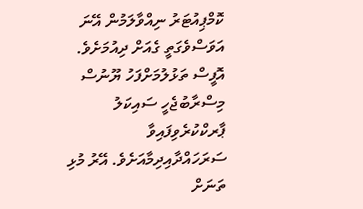ކޮމްޕިއުޓަރު ނިއްވާލަމުން އޭނަ އަވަސްވެގަތީ ގެއަށް ދިއުމަށެވެ. އޮފީސް ތަޅުލުމަށްފަހު ޔޫނުސް މިސްރާބުޖެހީ ސައިކަލު ޕާރކްކުރެވިފައިވާ ސަރަހައްދާއިދިމާއަށެވެ. އޭރު މުޅި ތަނަށް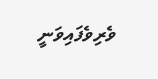ވެރިވެފައިވަނީ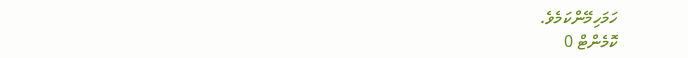ހަމަހިމޭންކަމެވެ.
ކޮމެންޓް 0